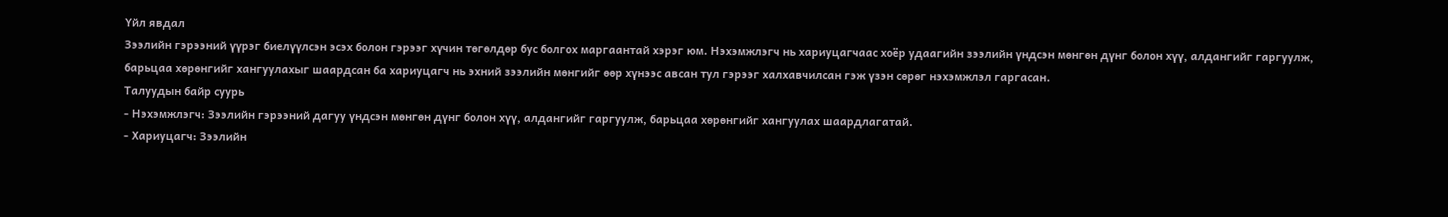Үйл явдал
Зээлийн гэрээний үүрэг биелүүлсэн эсэх болон гэрээг хүчин төгөлдөр бус болгох маргаантай хэрэг юм. Нэхэмжлэгч нь хариуцагчаас хоёр удаагийн зээлийн үндсэн мөнгөн дүнг болон хүү, алдангийг гаргуулж, барьцаа хөрөнгийг хангуулахыг шаардсан ба хариуцагч нь эхний зээлийн мөнгийг өөр хүнээс авсан тул гэрээг халхавчилсан гэж үзэн сөрөг нэхэмжлэл гаргасан.
Талуудын байр суурь
- Нэхэмжлэгч: Зээлийн гэрээний дагуу үндсэн мөнгөн дүнг болон хүү, алдангийг гаргуулж, барьцаа хөрөнгийг хангуулах шаардлагатай.
- Хариуцагч: Зээлийн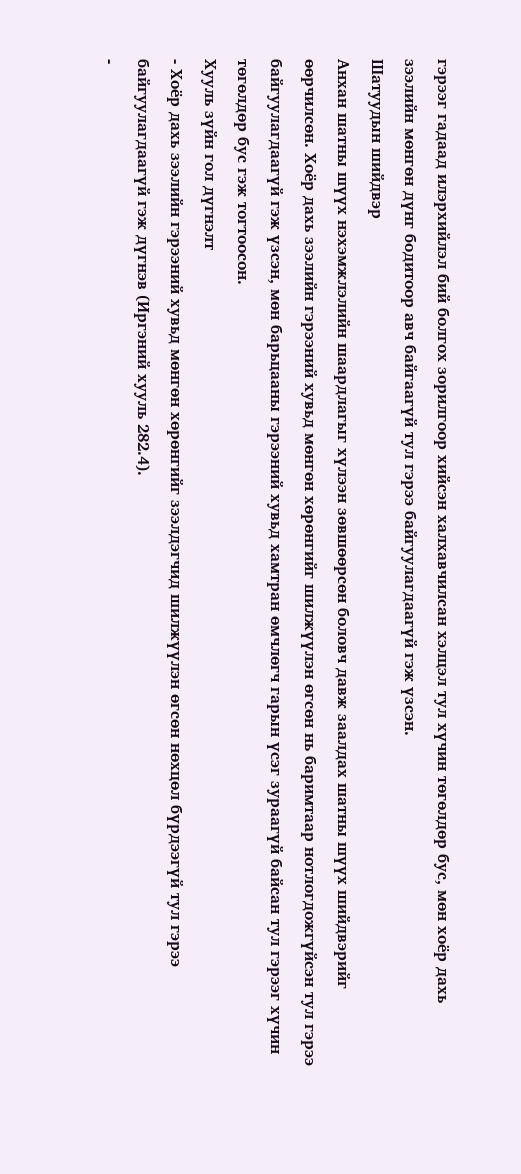гэрээг гадаад илэрхийлэл бий болгох зорилгоор хийсэн халхавчилсан хэлцэл тул хүчин төгөлдөр бус, мөн хоёр дахь зээлийн мөнгөн дүнг бодитоор авч байгаагүй тул гэрээ байгуулагдаагүй гэж үзсэн.
Шатуудын шийдвэр
Анхан шатны шүүх нэхэмжлэлийн шаардлагыг хүлээн зөвшөөрсөн боловч давж заалдах шатны шүүх шийдвэрийг өөрчилсөн. Хоёр дахь зээлийн гэрээний хувьд мөнгөн хөрөнгийг шилжүүлэн өгсөн нь баримтаар нотлогдожгүйсэн тул гэрээ байгуулагдаагүй гэж үзсэн, мөн барьцааны гэрээний хувьд хамтран өмчлөгч гарын үсэг зураагүй байсан тул гэрээг хүчин төгөлдөр бус гэж тогтоосон.
Хууль зүйн гол дүгнэлт
- Хоёр дахь зээлийн гэрээний хувьд мөнгөн хөрөнгийг зээлдэгчид шилжүүлэн өгсөн нөхцөл бүрдээгүй тул гэрээ байгуулагдаагүй гэж дүгнэв (Иргэний хууль 282.4).
-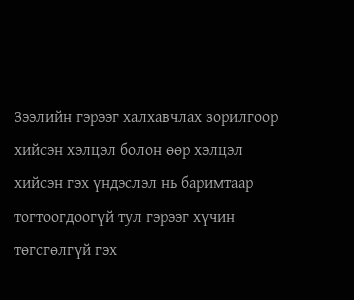Зээлийн гэрээг халхавчлах зорилгоор хийсэн хэлцэл болон өөр хэлцэл хийсэн гэх үндэслэл нь баримтаар тогтоогдоогүй тул гэрээг хүчин төгсгөлгүй гэх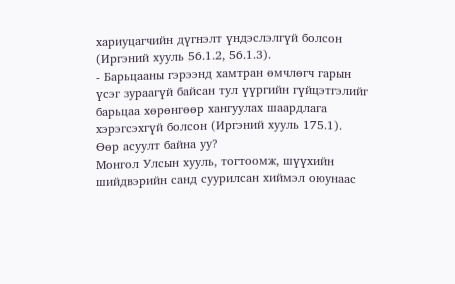хариуцагчийн дүгнэлт үндэслэлгүй болсон (Иргэний хууль 56.1.2, 56.1.3).
- Барьцааны гэрээнд хамтран өмчлөгч гарын үсэг зураагүй байсан тул үүргийн гүйцэтгэлийг барьцаа хөрөнгөөр хангуулах шаардлага хэрэгсэхгүй болсон (Иргэний хууль 175.1).
Өөр асуулт байна уу?
Монгол Улсын хууль, тогтоомж, шүүхийн шийдвэрийн санд суурилсан хиймэл оюунаас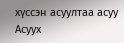хүссэн асуултаа асуу
Асуух